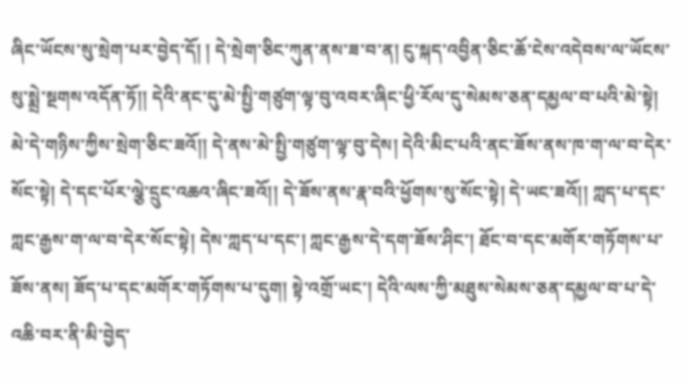ཞིང་ཡོངས་སུ་སྲེག་པར་བྱེད་དོ། ། དེ་སྲེག་ཅིང་ཀུན་ནས་ཟ་བ་ན། ངུ་སྐད་འབྱིན་ཅིང་ཆོ་ངེས་འདེབས་ལ་ཡོངས་སུ་སྨྲེ་སྔགས་འདོན་ཏོ།། དེའི་ནང་དུ་མེ་སྤྱི་གཙུག་ལྟ་བུ་འབར་ཞིང་ཕྱི་རོལ་དུ་སེམས་ཅན་དམྱལ་བ་པའི་མེ་སྟེ། མེ་དེ་གཉིས་ཀྱིས་སྲེག་ཅིང་ཟའོ།། དེ་ནས་མེ་སྤྱི་གཙུག་ལྟ་བུ་དེས། དེའི་མིང་པའི་ནང་ཟོས་ནས་ཁ་ག་ལ་བ་དེར་སོང་སྟེ། དེ་དང་པོར་ལྕེ་དྲུང་འཆའ་ཞིང་ཟའོ།། དེ་ཟོས་ནས་རྣ་བའི་ཕྱོགས་སུ་སོང་སྟེ། དེ་ཡང་ཟའོ།། ཀླད་པ་དང་ཀླང་རྒྱས་ག་ལ་བ་དེར་སོང་སྟེ། དེས་ཀླད་པ་དང་། ཀླང་རྒྱས་དེ་དག་ཟོས་ཤིང་། ཐོང་བ་དང་མགོར་གཏོགས་པ་ཟོས་ནས། ཟོད་པ་དང་མགོར་གཏོགས་པ་དུག། སྟེ་འགྲོ་ཡང་། དེའི་ལས་ཀྱི་མཐུས་སེམས་ཅན་དམྱལ་བ་པ་དེ་འཆི་བར་ནི་མི་བྱེད་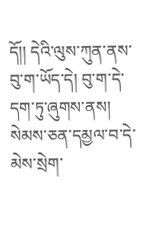དོ།། དེའི་ལུས་ཀུན་ནས་བུ་ག་ཡོད་དེ། བུ་ག་དེ་དག་ཏུ་ཞུགས་ནས། སེམས་ཅན་དམྱལ་བ་དེ་མེས་སྲེག་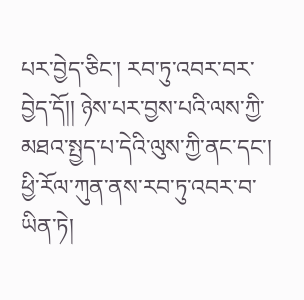པར་བྱེད་ཅིང་། རབ་ཏུ་འབར་བར་བྱེད་དོ།། ཉེས་པར་བྱས་པའི་ལས་ཀྱི་མཐའ་སྤྱད་པ་དེའི་ལུས་ཀྱི་ནང་དང་། ཕྱི་རོལ་ཀུན་ནས་རབ་ཏུ་འབར་བ་ཡིན་ཏེ།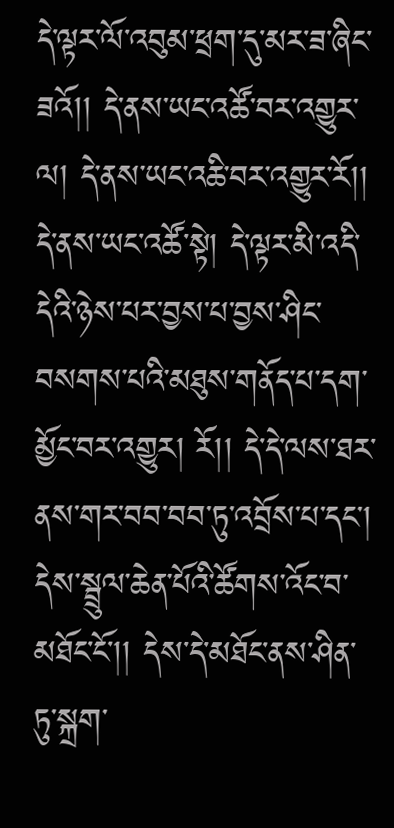དེ་ལྟར་ལོ་འབུམ་ཕྲག་དུ་མར་ཟ་ཞིང་ཟའོ།། དེ་ནས་ཡང་འཚོ་བར་འགྱུར་ལ། དེ་ནས་ཡང་འཆི་བར་འགྱུར་རོ།། དེ་ནས་ཡང་འཚོ་སྟེ། དེ་ལྟར་མི་འདི་དེའི་ཉེས་པར་བྱས་པ་བྱས་ཤིང་བསགས་པའི་མཐུས་གནོད་པ་དག་མྱོང་བར་འགྱུར། རོ།། དེ་དེ་ལས་ཐར་ནས་གར་བབ་བབ་ཏུ་འབྲོས་པ་དང་། དེས་སྦྲུལ་ཆེན་པོའི་ཚོགས་འོང་བ་མཐོང་ངོ་།། དེས་དེ་མཐོང་ནས་ཤིན་ཏུ་སྐྲག་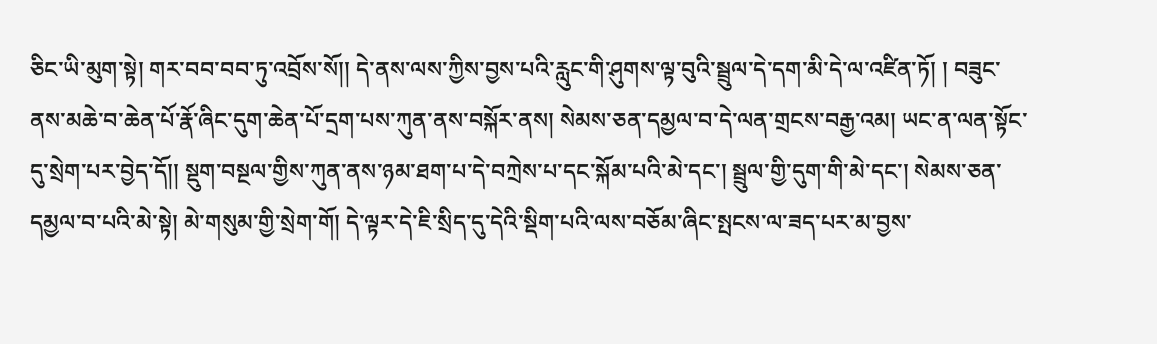ཅིང་ཡི་མུག་སྟེ། གར་བབ་བབ་ཏུ་འབྲོས་སོ།། དེ་ནས་ལས་ཀྱིས་བྱས་པའི་རླུང་གི་ཤུགས་ལྟ་བུའི་སྦྲུལ་དེ་དག་མི་དེ་ལ་འཛིན་ཏོ། ། བཟུང་ནས་མཆེ་བ་ཆེན་པོ་རྣོ་ཞིང་དུག་ཆེན་པོ་དྲག་པས་ཀུན་ནས་བསྐོར་ནས། སེམས་ཅན་དམྱལ་བ་དེ་ལན་གྲངས་བརྒྱ་འམ། ཡང་ན་ལན་སྟོང་དུ་སྲེག་པར་བྱེད་དོ།། སྡུག་བསྔལ་གྱིས་ཀུན་ནས་ཉམ་ཐག་པ་དེ་བཀྲེས་པ་དང་སྐོམ་པའི་མེ་དང་། སྦྲུལ་གྱི་དུག་གི་མེ་དང་། སེམས་ཅན་དམྱལ་བ་པའི་མེ་སྟེ། མེ་གསུམ་གྱི་སྲེག་གོ། དེ་ལྟར་དེ་ཇི་སྲིད་དུ་དེའི་སྡིག་པའི་ལས་བཅོམ་ཞིང་སྤངས་ལ་ཟད་པར་མ་བྱས་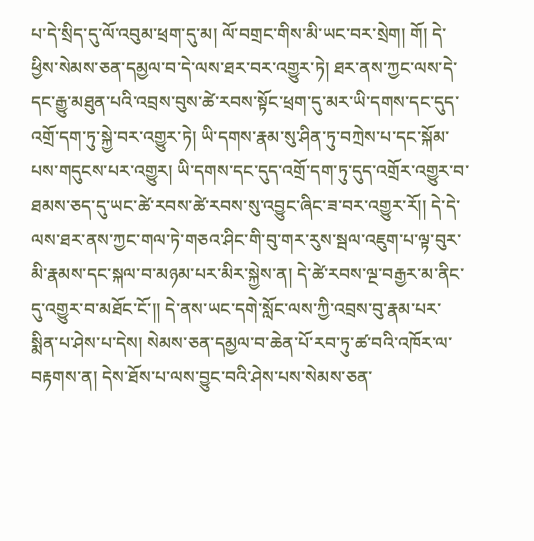པ་དེ་སྲིད་དུ་ལོ་འབུམ་ཕྲག་དུ་མ། ལོ་བགྲང་གིས་མི་ཡང་བར་སྲེག། གོ། དེ་ཕྱིས་སེམས་ཅན་དམྱལ་བ་དེ་ལས་ཐར་བར་འགྱུར་ཏེ། ཐར་ནས་ཀྱང་ལས་དེ་དང་རྒྱུ་མཐུན་པའི་འབྲས་བུས་ཚེ་རབས་སྟོང་ཕྲག་དུ་མར་ཡི་དགས་དང་དུད་འགྲོ་དག་ཏུ་སྐྱེ་བར་འགྱུར་ཏེ། ཡི་དགས་རྣམ་སུ་ཤིན་ཏུ་བཀྲེས་པ་དང་སྐོམ་པས་གདུངས་པར་འགྱུར། ཡི་དགས་དང་དུད་འགྲོ་དག་ཏུ་དུད་འགྲོར་འགྱུར་བ་ཐམས་ཅད་དུ་ཡང་ཚེ་རབས་ཚེ་རབས་སུ་འབྱུང་ཞིང་ཟ་བར་འགྱུར་རོ།། དེ་དེ་ལས་ཐར་ནས་ཀྱང་གལ་ཏེ་གཅའ་ཤིང་གི་བུ་གར་རུས་སྦལ་འཇུག་པ་ལྟ་བུར་མི་རྣམས་དང་སྐལ་བ་མཉམ་པར་མིར་སྐྱེས་ན། དེ་ཚེ་རབས་ལྔ་བརྒྱར་མ་ནིང་དུ་འགྱུར་བ་མཐོང་ངོ་།། དེ་ནས་ཡང་དགེ་སློང་ལས་ཀྱི་འབྲས་བུ་རྣམ་པར་སྨིན་པ་ཤེས་པ་དེས། སེམས་ཅན་དམྱལ་བ་ཆེན་པོ་རབ་ཏུ་ཚ་བའི་འཁོར་ལ་བརྟགས་ན། དེས་ཐོས་པ་ལས་བྱུང་བའི་ཤེས་པས་སེམས་ཅན་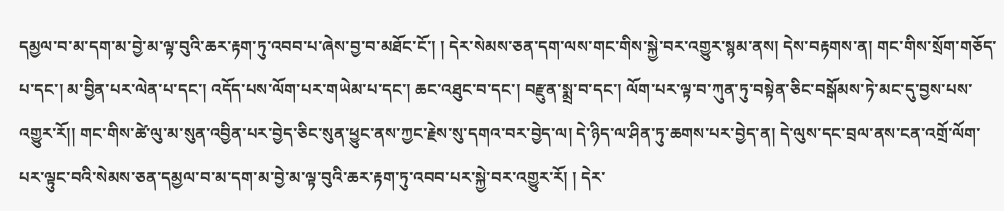དམྱལ་བ་མ་དག་མ་བྱེ་མ་ལྟ་བུའི་ཆར་རྟག་ཏུ་འབབ་པ་ཞེས་བྱ་བ་མཐོང་ངོ་། ། དེར་སེམས་ཅན་དག་ལས་གང་གིས་སྐྱེ་བར་འགྱུར་སྙམ་ནས། དེས་བརྟགས་ན། གང་གིས་སྲོག་གཅོད་པ་དང་། མ་བྱིན་པར་ལེན་པ་དང་། འདོད་པས་ལོག་པར་གཡེམ་པ་དང་། ཆང་འཐུང་བ་དང་། བརྫུན་སྨྲ་བ་དང་། ལོག་པར་ལྟ་བ་ཀུན་ཏུ་བསྟེན་ཅིང་བསྒོམས་ཏེ་མང་དུ་བྱས་པས་འགྱུར་རོ།། གང་གིས་ཚེ་ལུ་མ་སུན་འབྱིན་པར་བྱེད་ཅིང་སུན་ཕྱུང་ནས་ཀྱང་རྗེས་སུ་དགའ་བར་བྱེད་ལ། དེ་ཉིད་ལ་ཤིན་ཏུ་ཆགས་པར་བྱེད་ན། དེ་ལུས་དང་བྲལ་ནས་ངན་འགྲོ་ལོག་པར་ལྟུང་བའི་སེམས་ཅན་དམྱལ་བ་མ་དག་མ་བྱེ་མ་ལྟ་བུའི་ཆར་རྟག་ཏུ་འབབ་པར་སྐྱེ་བར་འགྱུར་རོ། ། དེར་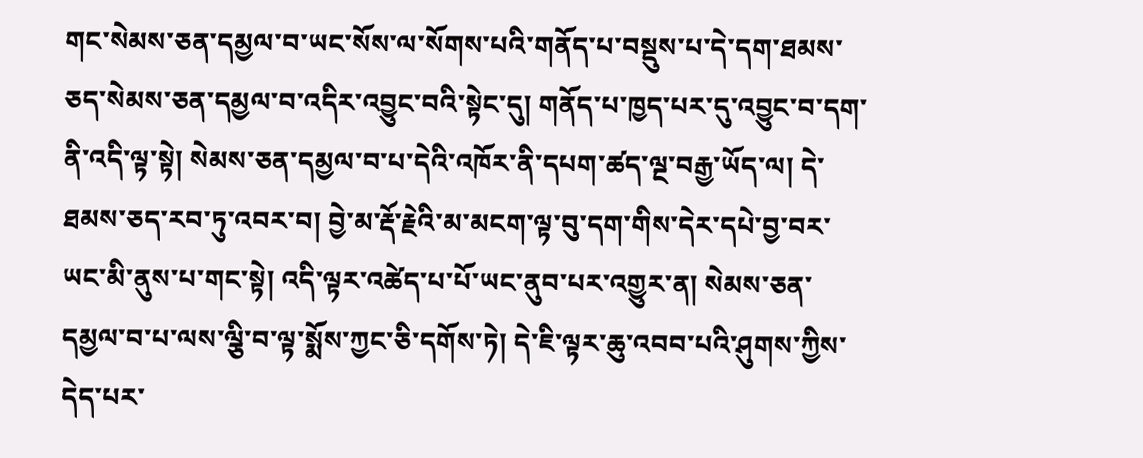གང་སེམས་ཅན་དམྱལ་བ་ཡང་སོས་ལ་སོགས་པའི་གནོད་པ་བསྡུས་པ་དེ་དག་ཐམས་ཅད་སེམས་ཅན་དམྱལ་བ་འདིར་འབྱུང་བའི་སྟེང་དུ། གནོད་པ་ཁྱད་པར་དུ་འབྱུང་བ་དག་ནི་འདི་ལྟ་སྟེ། སེམས་ཅན་དམྱལ་བ་པ་དེའི་འཁོར་ནི་དཔག་ཚད་ལྔ་བརྒྱ་ཡོད་ལ། དེ་ཐམས་ཅད་རབ་ཏུ་འབར་བ། བྱེ་མ་རྡོ་རྗེའི་མ་མངག་ལྟ་བུ་དག་གིས་དེར་དཔེ་བྱ་བར་ཡང་མི་ནུས་པ་གང་སྟེ། འདི་ལྟར་འཚེད་པ་པོ་ཡང་ནུབ་པར་འགྱུར་ན། སེམས་ཅན་དམྱལ་བ་པ་ལས་ལྕི་བ་ལྟ་སྨོས་ཀྱང་ཅི་དགོས་ཏེ། དེ་ཇི་ལྟར་ཆུ་འབབ་པའི་ཤུགས་ཀྱིས་དེད་པར་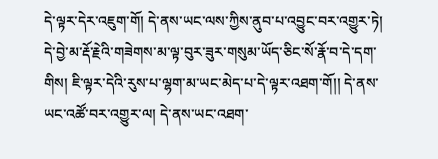དེ་ལྟར་དེར་འཇུག་གོ། དེ་ནས་ཡང་ལས་ཀྱིས་ནུབ་པ་འབྱུང་བར་འགྱུར་ཏེ། དེ་བྱེ་མ་རྡོ་རྗེའི་གཟེགས་མ་ལྟ་བུར་ཟུར་གསུམ་ཡོད་ཅིང་སོ་རྣོ་བ་དེ་དག་གིས། ཇི་ལྟར་དེའི་རུས་པ་ལྷག་མ་ཡང་མེད་པ་དེ་ལྟར་འཐག་གོ།། དེ་ནས་ཡང་འཚོ་བར་འགྱུར་ལ། དེ་ནས་ཡང་འཐག་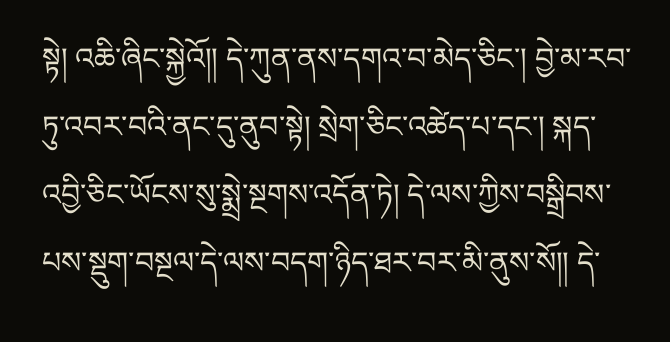སྟེ། འཆི་ཞིང་སྐྱེའོ།། དེ་ཀུན་ནས་དགའ་བ་མེད་ཅིང་། བྱེ་མ་རབ་ཏུ་འབར་བའི་ནང་དུ་ནུབ་སྟེ། སྲེག་ཅིང་འཚེད་པ་དང་། སྐད་འབྱི་ཅིང་ཡོངས་སུ་སྨྲེ་སྔགས་འདོན་ཏེ། དེ་ལས་ཀྱིས་བསྒྲིབས་པས་སྡུག་བསྔལ་དེ་ལས་བདག་ཉིད་ཐར་བར་མི་ནུས་སོ།། དེ་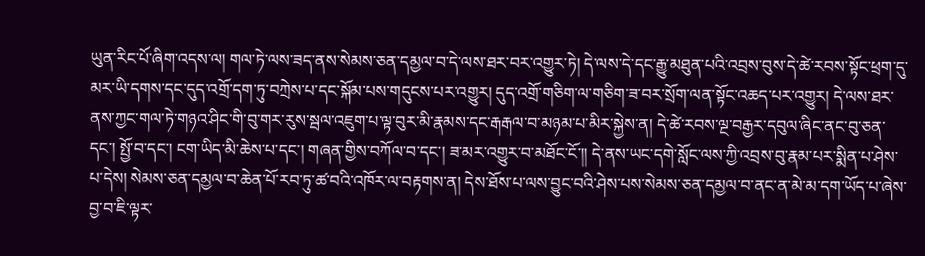ཡུན་རིང་པོ་ཞིག་འདས་ལ། གལ་ཏེ་ལས་ཟད་ནས་སེམས་ཅན་དམྱལ་བ་དེ་ལས་ཐར་བར་འགྱུར་ཏེ། དེ་ལས་དེ་དང་རྒྱུ་མཐུན་པའི་འབྲས་བུས་དེ་ཚེ་རབས་སྟོང་ཕྲག་དུ་མར་ཡི་དགས་དང་དུད་འགྲོ་དག་ཏུ་བཀྲེས་པ་དང་སྐོམ་པས་གདུངས་པར་འགྱུར། དུད་འགྲོ་གཅིག་ལ་གཅིག་ཟ་བར་སྲོག་ལན་སྟོང་འཆད་པར་འགྱུར། དེ་ལས་ཐར་ནས་ཀྱང་གལ་ཏེ་གཉའ་ཤིང་གི་བུ་གར་རུས་སྦལ་འཇུག་པ་ལྟ་བུར་མི་རྣམས་དང་རྒརྒལ་བ་མཉམ་པ་མིར་སྐྱེས་ན། དེ་ཚེ་རབས་ལྔ་བརྒྱར་དབུལ་ཞིང་ནང་བུ་ཅན་དང་། སྤྱོ་བ་དང་། ངག་ཡིད་མི་ཆེས་པ་དང་། གཞན་གྱིས་བཀོལ་བ་དང་། ཟ་མར་འགྱུར་བ་མཐོང་ངོ་།། དེ་ནས་ཡང་དགེ་སློང་ལས་ཀྱི་འབྲས་བུ་རྣམ་པར་སྨིན་པ་ཤེས་པ་དེས། སེམས་ཅན་དམྱལ་བ་ཆེན་པོ་རབ་ཏུ་ཚ་བའི་འཁོར་ལ་བརྟགས་ན། དེས་ཐོས་པ་ལས་བྱུང་བའི་ཤེས་པས་སེམས་ཅན་དམྱལ་བ་ནང་ན་མེ་མ་དག་ཡོད་པ་ཞེས་བྱ་བ་ཇི་ལྟར་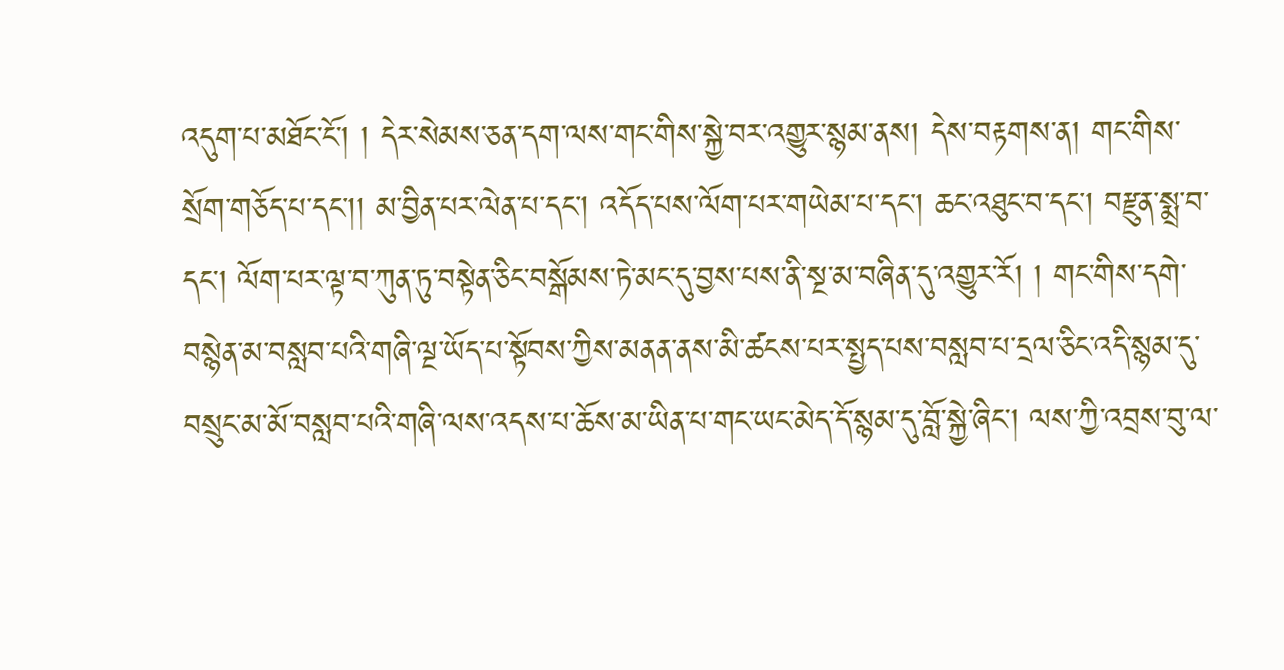འདུག་པ་མཐོང་ངོ་། ། དེར་སེམས་ཅན་དག་ལས་གང་གིས་སྐྱེ་བར་འགྱུར་སྙམ་ནས། དེས་བརྟགས་ན། གང་གིས་སྲོག་གཅོད་པ་དང་།། མ་བྱིན་པར་ལེན་པ་དང་། འདོད་པས་ལོག་པར་གཡེམ་པ་དང་། ཆང་འཐུང་བ་དང་། བརྫུན་སྨྲ་བ་དང་། ལོག་པར་ལྟ་བ་ཀུན་ཏུ་བསྟེན་ཅིང་བསྒོམས་ཏེ་མང་དུ་བྱས་པས་ནི་སྔ་མ་བཞིན་དུ་འགྱུར་རོ། ། གང་གིས་དགེ་བསྙེན་མ་བསླབ་པའི་གཞི་ལྔ་ཡོད་པ་སྟོབས་ཀྱིས་མནན་ནས་མི་ཚངས་པར་སྤྱད་པས་བསླབ་པ་དྲལ་ཅིང་འདི་སྙམ་དུ་བསྲུང་མ་མོ་བསླབ་པའི་གཞི་ལས་འདས་པ་ཆོས་མ་ཡིན་པ་གང་ཡང་མེད་དོ་སྙམ་དུ་བློ་སྐྱེ་ཞིང་། ལས་ཀྱི་འབྲས་བུ་ལ་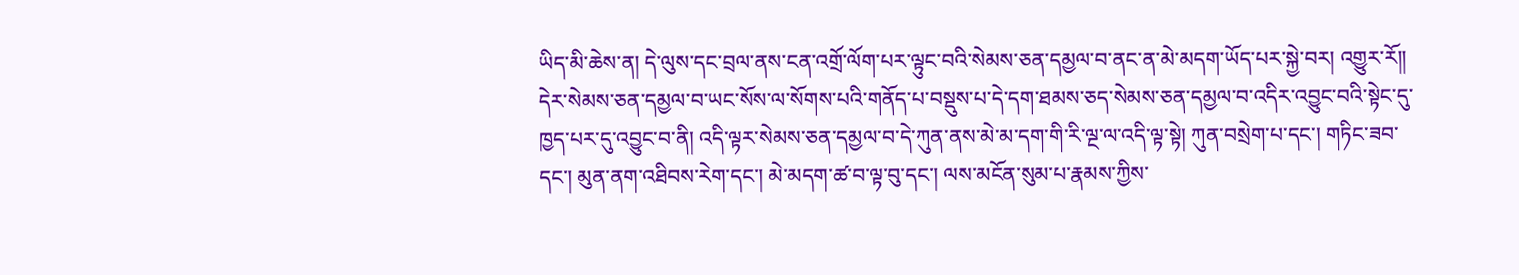ཡིད་མི་ཆེས་ན། དེ་ལུས་དང་བྲལ་ནས་ངན་འགྲོ་ལོག་པར་ལྟུང་བའི་སེམས་ཅན་དམྱལ་བ་ནང་ན་མེ་མདག་ཡོད་པར་སྐྱེ་བར། འགྱུར་རོ།། དེར་སེམས་ཅན་དམྱལ་བ་ཡང་སོས་ལ་སོགས་པའི་གནོད་པ་བསྡུས་པ་དེ་དག་ཐམས་ཅད་སེམས་ཅན་དམྱལ་བ་འདིར་འབྱུང་བའི་སྟེང་དུ་ཁྱད་པར་དུ་འབྱུང་བ་ནི། འདི་ལྟར་སེམས་ཅན་དམྱལ་བ་དེ་ཀུན་ནས་མེ་མ་དག་གི་རི་ལྔ་ལ་འདི་ལྟ་སྟེ། ཀུན་བསྲེག་པ་དང་། གཏིང་ཟབ་དང་། མུན་ནག་འཐིབས་རེག་དང་། མེ་མདག་ཚ་བ་ལྟ་བུ་དང་། ལས་མངོན་སུམ་པ་རྣམས་ཀྱིས་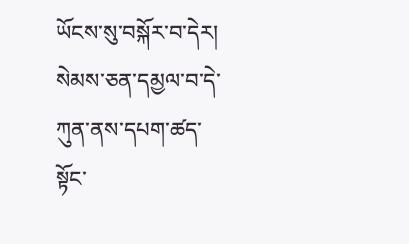ཡོངས་སུ་བསྐོར་བ་དེར། སེམས་ཅན་དམྱལ་བ་དེ་ཀུན་ནས་དཔག་ཚད་སྟོང་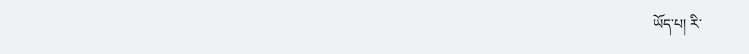ཡོད་པ། རི་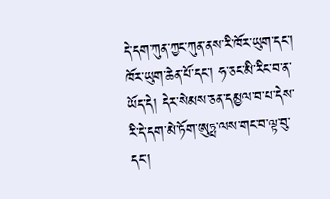དེ་དག་ཀུན་ཀྱང་ཀུན་ནས་རི་ཁོར་ཡུག་དང་། ཁོར་ཡུག་ཆེན་པོ་དང་། ཧ་ཅང་མི་རིང་བ་ན་ཡོད་དེ། དེར་སེམས་ཅན་དམྱལ་བ་པ་དེས་རི་དེ་དག་མེ་ཏོག་ཨུཏྤ་ལས་གང་བ་ལྟ་བུ་དང་།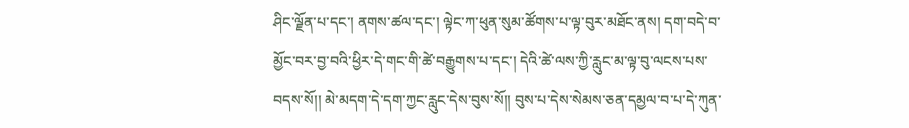ཤིང་ལྗོན་པ་དང་། ནགས་ཚལ་དང་། ལྟེང་ཀ་ཕུན་སུམ་ཚོགས་པ་ལྟ་བུར་མཐོང་ནས། དག་བདེ་བ་མྱོང་བར་བྱ་བའི་ཕྱིར་དེ་གང་གི་ཚེ་བརྒྱུགས་པ་དང་། དེའི་ཚེ་ལས་ཀྱི་རླུང་མ་ལྟ་བུ་ལངས་པས་བདས་སོ།། མེ་མདག་དེ་དག་ཀྱང་རླུང་དེས་བུས་སོ།། བུས་པ་དེས་སེམས་ཅན་དམྱལ་བ་པ་དེ་ཀུན་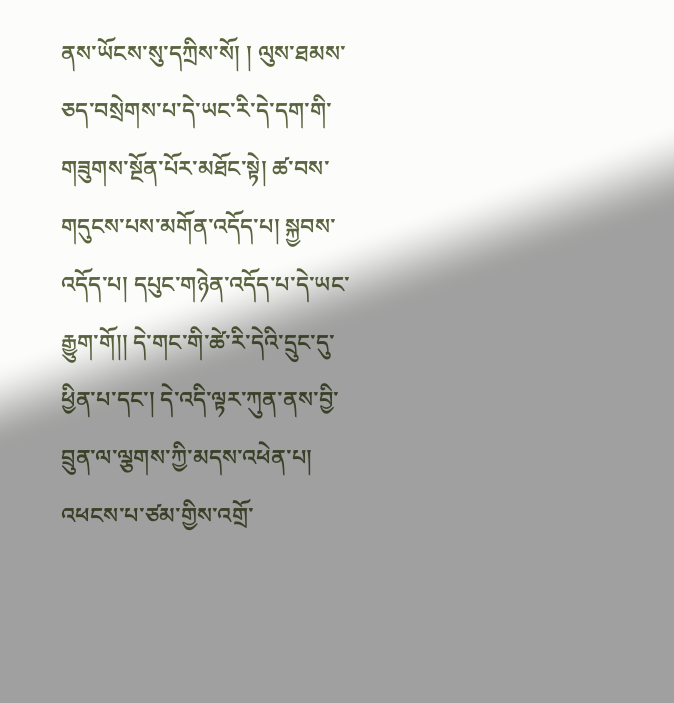ནས་ཡོངས་སུ་དཀྲིས་སོ། ། ལུས་ཐམས་ཅད་བསྲེགས་པ་དེ་ཡང་རི་དེ་དག་གི་གཟུགས་སྔོན་པོར་མཐོང་སྟེ། ཚ་བས་གདུངས་པས་མགོན་འདོད་པ། སྐྱབས་འདོད་པ། དཔུང་གཉེན་འདོད་པ་དེ་ཡང་རྒྱུག་གོ།། དེ་གང་གི་ཚེ་རི་དེའི་དྲུང་དུ་ཕྱིན་པ་དང་། དེ་འདི་ལྟར་ཀུན་ནས་བྱི་བྲུན་ལ་ལྕགས་ཀྱི་མདས་འཕེན་པ། འཕངས་པ་ཙམ་གྱིས་འགྲོ་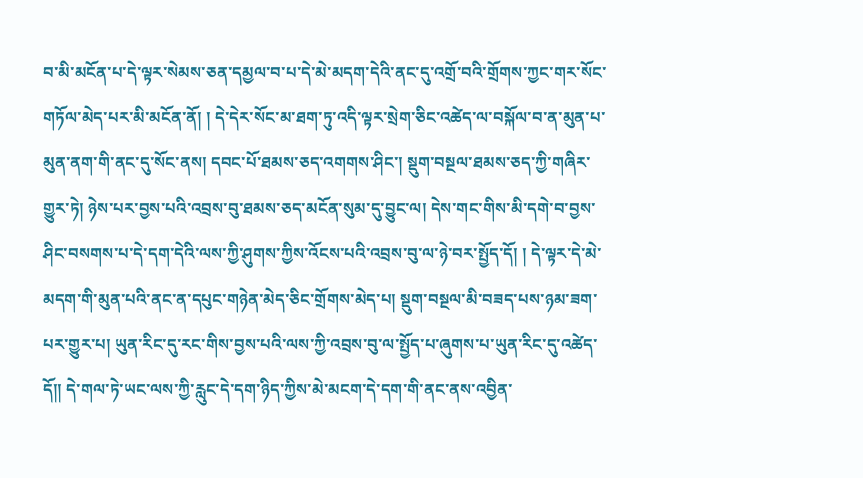བ་མི་མངོན་པ་དེ་ལྟར་སེམས་ཅན་དམྱལ་བ་པ་དེ་མེ་མདག་དེའི་ནང་དུ་འགྲོ་བའི་གྲོགས་ཀྱང་གར་སོང་གཏོལ་མེད་པར་མི་མངོན་ནོ། ། དེ་དེར་སོང་མ་ཐག་ཏུ་འདི་ལྟར་སྲེག་ཅིང་འཚེད་ལ་བསྐོལ་བ་ན་མུན་པ་མུན་ནག་གི་ནང་དུ་སོང་ནས། དབང་པོ་ཐམས་ཅད་འགགས་ཤིང་། སྡུག་བསྔལ་ཐམས་ཅད་ཀྱི་གཞིར་གྱུར་ཏེ། ཉེས་པར་བྱས་པའི་འབྲས་བུ་ཐམས་ཅད་མངོན་སུམ་དུ་བྱུང་ལ། དེས་གང་གིས་མི་དགེ་བ་བྱས་ཤིང་བསགས་པ་དེ་དག་དེའི་ལས་ཀྱི་ཤུགས་ཀྱིས་འོངས་པའི་འབྲས་བུ་ལ་ཉེ་བར་སྤྱོད་དོ། ། དེ་ལྟར་དེ་མེ་མདག་གི་མུན་པའི་ནང་ན་དཔུང་གཉེན་མེད་ཅིང་གྲོགས་མེད་པ། སྡུག་བསྔལ་མི་བཟད་པས་ཉམ་ཟག་པར་གྱུར་པ། ཡུན་རིང་དུ་རང་གིས་བྱས་པའི་ལས་ཀྱི་འབྲས་བུ་ལ་སྤྱོད་པ་ཞུགས་པ་ཡུན་རིང་དུ་འཚེད་དོ།། དེ་གལ་ཏེ་ཡང་ལས་ཀྱི་རླུང་དེ་དག་ཉིད་ཀྱིས་མེ་མངག་དེ་དག་གི་ནང་ནས་འབྱིན་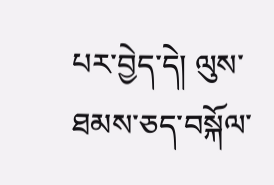པར་བྱེད་དེ། ལུས་ཐམས་ཅད་བསྐོལ་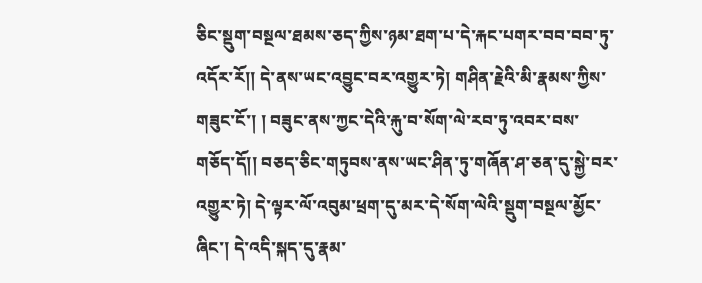ཅིང་སྡུག་བསྔལ་ཐམས་ཅད་ཀྱིས་ཉམ་ཐག་པ་དེ་རྐང་པགར་བབ་བབ་ཏུ་འདོར་རོ།། དེ་ནས་ཡང་འབྱུང་བར་འགྱུར་ཏེ། གཤིན་རྗེའི་མི་རྣམས་ཀྱིས་གཟུང་ངོ་། ། བཟུང་ནས་ཀྱང་དེའི་རྐུ་བ་སོག་ལེ་རབ་ཏུ་འབར་བས་གཅོད་དོ།། བཅད་ཅིང་གཏུབས་ནས་ཡང་ཤིན་ཏུ་གཞོན་ཤ་ཅན་དུ་སྐྱེ་བར་འགྱུར་ཏེ། དེ་ལྟར་ལོ་འབུམ་ཕྲག་དུ་མར་དེ་སོག་ལེའི་སྡུག་བསྔལ་མྱོང་ཞིང་། དེ་འདི་སྐད་དུ་རྣམ་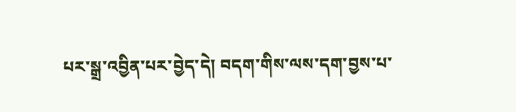པར་སྒྲ་འབྱིན་པར་བྱེད་དེ། བདག་གིས་ལས་དག་བྱས་པ་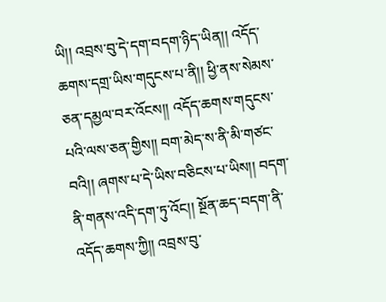ཡི།། འབྲས་བུ་དེ་དག་བདག་ཉིད་ཡིན།། འདོད་ཆགས་དགྲ་ཡིས་གདུངས་པ་ནི།། ཕྱི་ནས་སེམས་ཅན་དམྱལ་བར་འོངས།། འདོད་ཆགས་གདུངས་པའི་ལས་ཅན་གྱིས།། བག་མེད་ས་ནི་མི་གཙང་བའི།། ཞགས་པ་དེ་ཡིས་བཅིངས་པ་ཡིས།། བདག་ནི་གནས་འདི་དག་ཏུ་འོང།། སྔོན་ཆད་བདག་ནི་འདོད་ཆགས་ཀྱི།། འབྲས་བུ་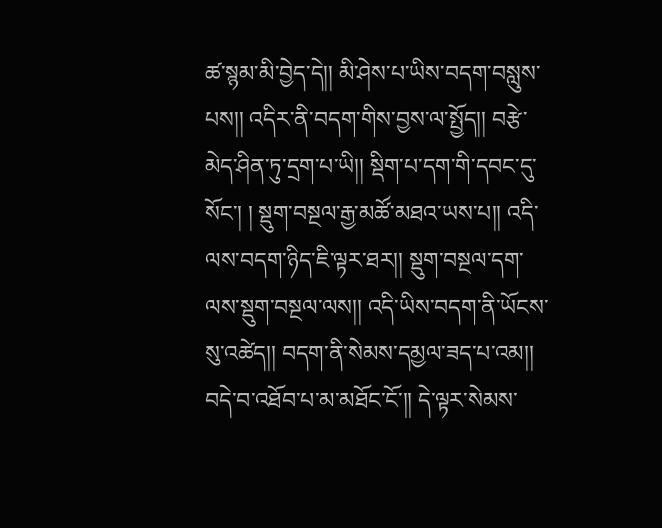ཚ་སྙམ་མི་བྱེད་དེ།། མི་ཤེས་པ་ཡིས་བདག་བསླུས་པས།། འདིར་ནི་བདག་གིས་བྱས་ལ་སྤྱོད།། བརྩེ་མེད་ཤིན་ཏུ་དྲག་པ་ཡི།། སྡིག་པ་དག་གི་དབང་དུ་སོང་། ། སྡུག་བསྔལ་རྒྱ་མཚོ་མཐའ་ཡས་པ།། འདི་ལས་བདག་ཉིད་ཇི་ལྟར་ཐར།། སྡུག་བསྔལ་དག་ལས་སྡུག་བསྔལ་ལས།། འདི་ཡིས་བདག་ནི་ཡོངས་སུ་འཚེད།། བདག་ནི་སེམས་དམྱལ་ཟད་པ་འམ།། བདེ་བ་འཐོབ་པ་མ་མཐོང་ངོ་།། དེ་ལྟར་སེམས་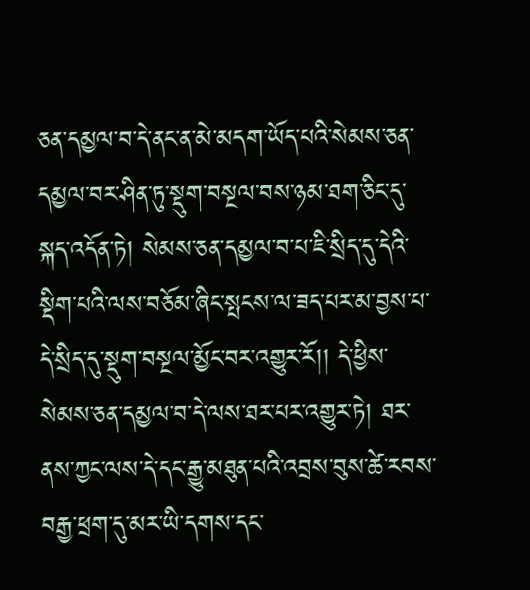ཅན་དམྱལ་བ་དེ་ནང་ན་མེ་མདག་ཡོད་པའི་སེམས་ཅན་དམྱལ་བར་ཤིན་ཏུ་སྡུག་བསྔལ་བས་ཉམ་ཐག་ཅིང་དུ་སྐད་འདོན་ཏེ། སེམས་ཅན་དམྱལ་བ་པ་ཇི་སྲིད་དུ་དེའི་སྡིག་པའི་ལས་བཅོམ་ཞིང་སྤངས་ལ་ཟད་པར་མ་བྱས་པ་དེ་སྲིད་དུ་སྡུག་བསྔལ་མྱོང་བར་འགྱུར་རོ།། དེ་ཕྱིས་སེམས་ཅན་དམྱལ་བ་དེ་ལས་ཐར་པར་འགྱུར་ཏེ། ཐར་ནས་ཀྱང་ལས་དེ་དང་རྒྱུ་མཐུན་པའི་འབྲས་བུས་ཚེ་རབས་བརྒྱ་ཕྲག་དུ་མར་ཡི་དགས་དང་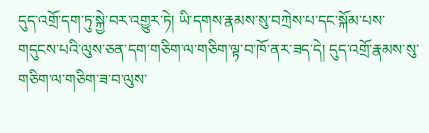དུད་འགྲོ་དག་ཏུ་སྐྱེ་བར་འགྱུར་ཏེ། ཡི་དགས་རྣམས་སུ་བཀྲེས་པ་དང་སྐོམ་པས་གདུངས་པའི་ལུས་ཅན་དག་གཅིག་ལ་གཅིག་ལྟ་བ་ཁོ་ནར་ཟད་དེ། དུད་འགྲོ་རྣམས་སུ་གཅིག་ལ་གཅིག་ཟ་བ་ལུས་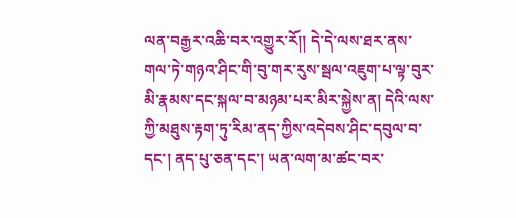ལན་བརྒྱར་འཆི་བར་འགྱུར་རོ།། དེ་དེ་ལས་ཐར་ནས་གལ་ཏེ་གཉའ་ཤིང་གི་བུ་གར་རུས་སྦལ་འཇུག་པ་ལྟ་བུར་མི་རྣམས་དང་སྐལ་བ་མཉམ་པར་མིར་སྐྱེས་ན། དེའི་ལས་ཀྱི་མཐུས་རྟག་ཏུ་རིམ་ནད་ཀྱིས་འདེབས་ཤིང་དབུལ་བ་དང་། ནད་པུ་ཅན་དང་། ཡན་ལག་མ་ཚང་བར་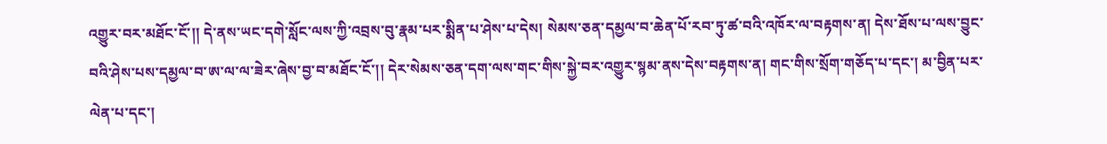འགྱུར་བར་མཐོང་ངོ་།། དེ་ནས་ཡང་དགེ་སློང་ལས་ཀྱི་འབྲས་བུ་རྣམ་པར་སྨིན་པ་ཤེས་པ་དེས། སེམས་ཅན་དམྱལ་བ་ཆེན་པོ་རབ་ཏུ་ཚ་བའི་འཁོར་ལ་བརྟགས་ན། དེས་ཐོས་པ་ལས་བྱུང་བའི་ཤེས་པས་དམྱལ་བ་ཨ་ལ་ལ་ཟེར་ཞེས་བྱ་བ་མཐོང་ངོ་།། དེར་སེམས་ཅན་དག་ལས་གང་གིས་སྐྱེ་བར་འགྱུར་སྙམ་ནས་དེས་བརྟགས་ན། གང་གིས་སྲོག་གཅོད་པ་དང་། མ་བྱིན་པར་ལེན་པ་དང་།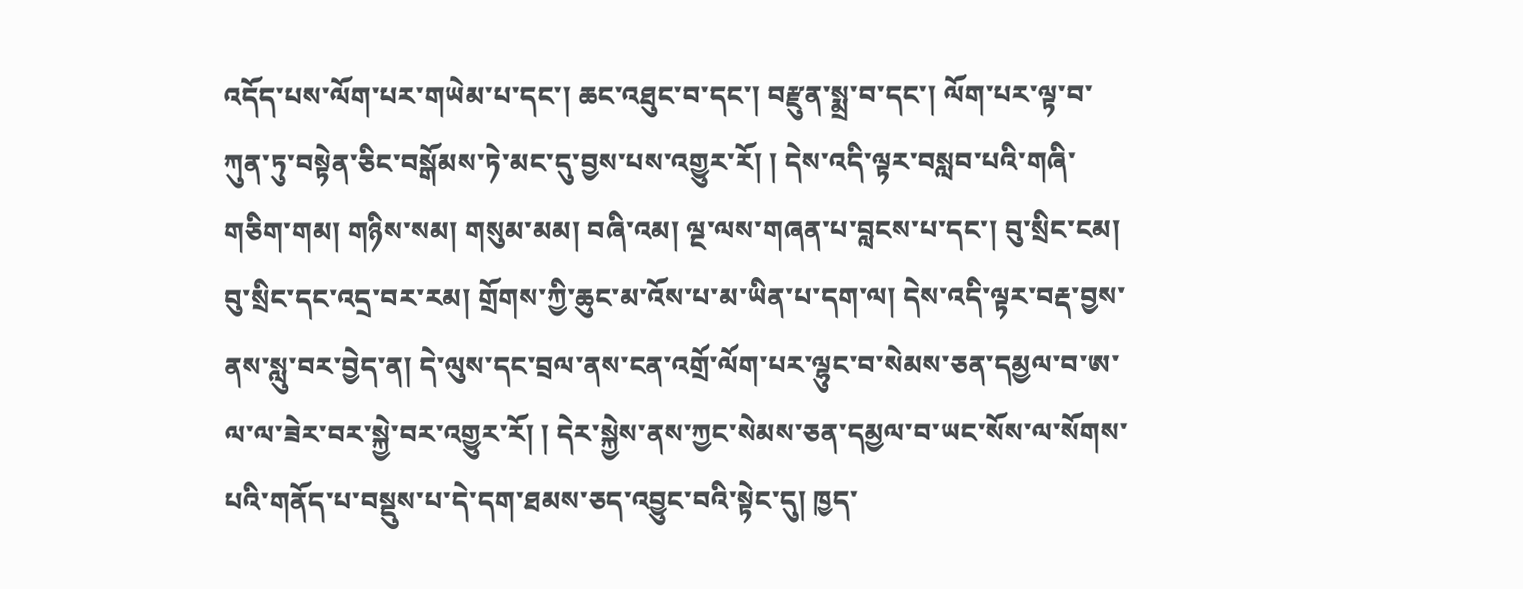འདོད་པས་ལོག་པར་གཡེམ་པ་དང་། ཆང་འཐུང་བ་དང་། བརྫུན་སྨྲ་བ་དང་། ལོག་པར་ལྟ་བ་ཀུན་ཏུ་བསྟེན་ཅིང་བསྒོམས་ཏེ་མང་དུ་བྱས་པས་འགྱུར་རོ། ། དེས་འདི་ལྟར་བསླབ་པའི་གཞི་གཅིག་གམ། གཉིས་སམ། གསུམ་མམ། བཞི་འམ། ལྔ་ལས་གཞན་པ་བླངས་པ་དང་། བུ་སྲིང་ངམ། བུ་སྲིང་དང་འདྲ་བར་རམ། གྲོགས་ཀྱི་ཆུང་མ་འོས་པ་མ་ཡིན་པ་དག་ལ། དེས་འདི་ལྟར་བརྡ་བྱས་ནས་སླུ་བར་བྱེད་ན། དེ་ལུས་དང་བྲལ་ནས་ངན་འགྲོ་ལོག་པར་ལྷུང་བ་སེམས་ཅན་དམྱལ་བ་ཨ་ལ་ལ་ཟེར་བར་སྐྱེ་བར་འགྱུར་རོ། ། དེར་སྐྱེས་ནས་ཀྱང་སེམས་ཅན་དམྱལ་བ་ཡང་སོས་ལ་སོགས་པའི་གནོད་པ་བསྡུས་པ་དེ་དག་ཐམས་ཅད་འབྱུང་བའི་སྟེང་དུ། ཁྱད་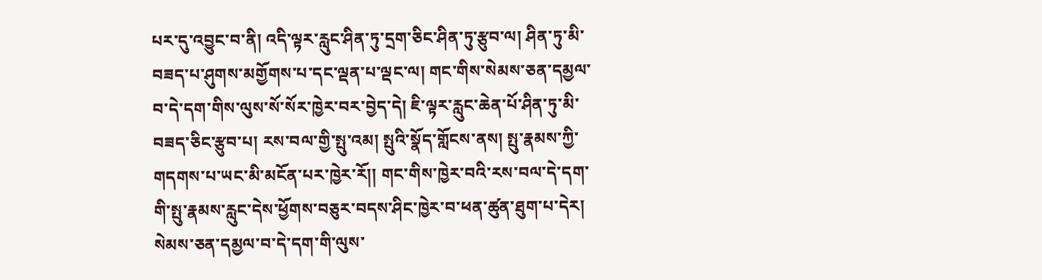པར་དུ་འབྱུང་བ་ནི། འདི་ལྟར་རླུང་ཤིན་ཏུ་དྲག་ཅིང་ཤིན་ཏུ་རྩུབ་ལ། ཤིན་ཏུ་མི་བཟད་པ་ཤུགས་མགྱོགས་པ་དང་ལྡན་པ་ལྡང་ལ། གང་གིས་སེམས་ཅན་དམྱལ་བ་དེ་དག་གིས་ལུས་སོ་སོར་ཁྱེར་བར་བྱེད་དེ། ཇི་ལྟར་རླུང་ཆེན་པོ་ཤིན་ཏུ་མི་བཟད་ཅིང་རྩུབ་པ། རས་བལ་གྱི་སྤུ་འམ། སྤུའི་སྣོད་གློངས་ནས། སྤུ་རྣམས་ཀྱི་གདགས་པ་ཡང་མི་མངོན་པར་ཁྱེར་རོ།། གང་གིས་ཁྱེར་བའི་རས་བལ་དེ་དག་གི་སྤུ་རྣམས་རླུང་དེས་ཕྱོགས་བཅུར་བདས་ཤིང་ཁྱེར་བ་ཕན་ཚུན་ཐུག་པ་དེར། སེམས་ཅན་དམྱལ་བ་དེ་དག་གི་ལུས་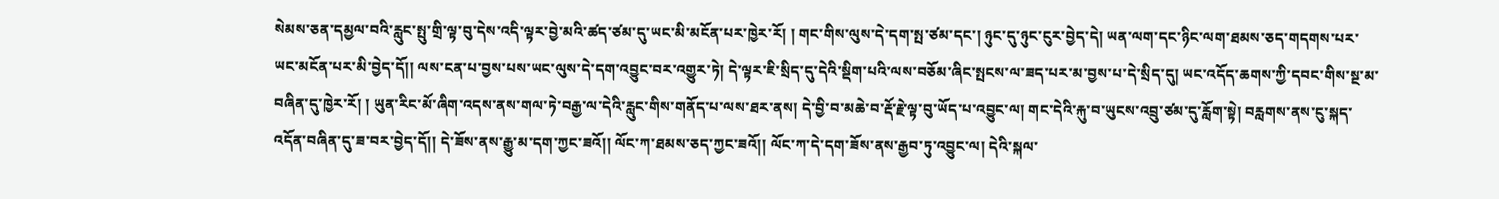སེམས་ཅན་དམྱལ་བའི་རླུང་སྤུ་གྲི་ལྟ་བུ་དེས་འདི་ལྟར་བྱེ་མའི་ཚད་ཙམ་དུ་ཡང་མི་མངོན་པར་ཁྱེར་རོ། ། གང་གིས་ལུས་དེ་དག་སྤ་ཙམ་དང་། ཉུང་དུ་ཉུང་ངུར་བྱེད་དེ། ཡན་ལག་དང་ཉིང་ལག་ཐམས་ཅད་གདགས་པར་ཡང་མངོན་པར་མི་བྱེད་དོ།། ལས་ངན་པ་བྱས་པས་ཡང་ལུས་དེ་དག་འབྱུང་བར་འགྱུར་ཏེ། དེ་ལྟར་ཇི་སྲིད་དུ་དེའི་སྡིག་པའི་ལས་བཅོམ་ཞིང་སྤངས་ལ་ཟད་པར་མ་བྱས་པ་དེ་སྲིད་དུ། ཡང་འདོད་ཆགས་ཀྱི་དབང་གིས་སྔ་མ་བཞིན་དུ་ཁྱེར་རོ། ། ཡུན་རིང་མོ་ཞིག་འདས་ནས་གལ་ཏེ་བརྒྱ་ལ་དེའི་རླུང་གིས་གནོད་པ་ལས་ཐར་ནས། དེ་བྱི་བ་མཆེ་བ་རྡོ་རྗེ་ལྟ་བུ་ཡོད་པ་འབྱུང་ལ། གང་དེའི་རྐུ་བ་ཡུངས་འབྲུ་ཙམ་དུ་རློག་སྟེ། བརླགས་ནས་ངུ་སྐད་འདོན་བཞིན་དུ་ཟ་བར་བྱེད་དོ།། དེ་ཟོས་ནས་རྒྱུ་མ་དག་ཀྱང་ཟའོ།། ལོང་ཀ་ཐམས་ཅད་ཀྱང་ཟའོ།། ལོང་ཀ་དེ་དག་ཟོས་ནས་རྒྱབ་ཏུ་འབྱུང་ལ། དེའི་སྐལ་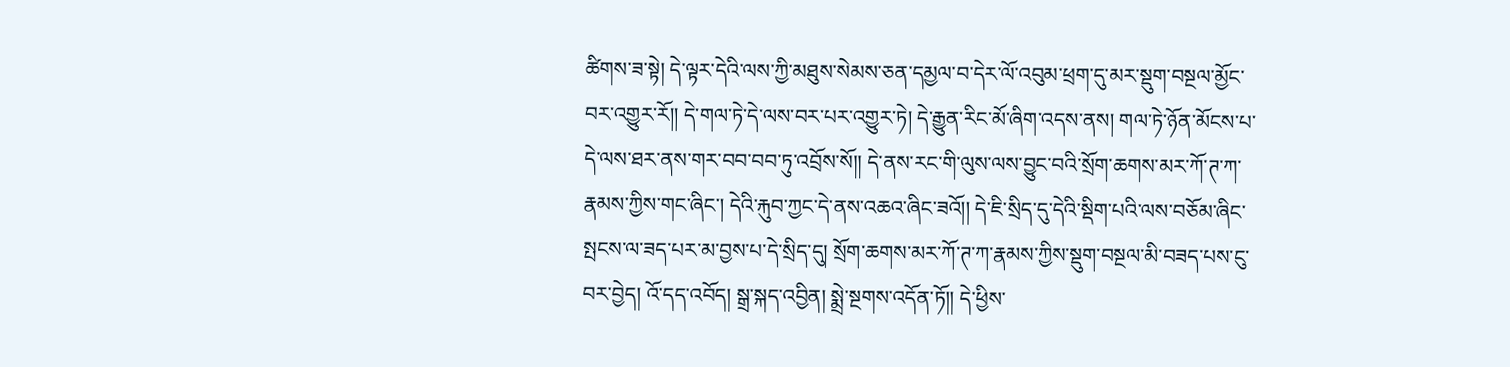ཚིགས་ཟ་སྟེ། དེ་ལྟར་དེའི་ལས་ཀྱི་མཐུས་སེམས་ཅན་དམྱལ་བ་དེར་ལོ་འབུམ་ཕྲག་དུ་མར་སྡུག་བསྔལ་མྱོང་བར་འགྱུར་རོ།། དེ་གལ་ཏེ་དེ་ལས་བར་པར་འགྱུར་ཏེ། དེ་རྒྱུན་རིང་མོ་ཞིག་འདས་ནས། གལ་ཏེ་ཉོན་མོངས་པ་དེ་ལས་ཐར་ནས་གར་བབ་བབ་ཏུ་འབྲོས་སོ།། དེ་ནས་རང་གི་ལུས་ལས་བྱུང་བའི་སྲོག་ཆགས་མར་ཀོ་ཊ་ཀ་རྣམས་ཀྱིས་གང་ཞིང་། དེའི་རྐུབ་ཀྱང་དེ་ནས་འཆའ་ཞིང་ཟའོ།། དེ་ཇི་སྲིད་དུ་དེའི་སྡིག་པའི་ལས་བཅོམ་ཞིང་སྤངས་ལ་ཟད་པར་མ་བྱས་པ་དེ་སྲིད་དུ། སྲོག་ཆགས་མར་ཀོ་ཊ་ཀ་རྣམས་ཀྱིས་སྡུག་བསྔལ་མི་བཟད་པས་ངུ་བར་བྱེད། འོ་དད་འབོད། སྒྲ་སྐད་འབྱིན། སྨྲེ་སྔགས་འདོན་ཏོ།། དེ་ཕྱིས་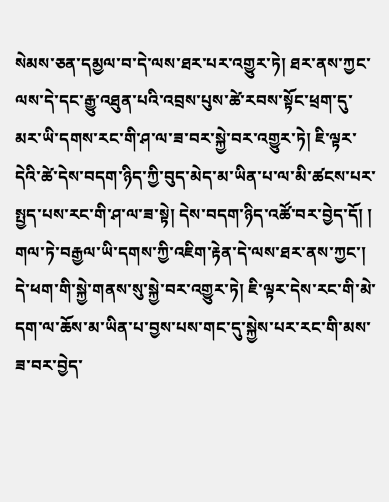སེམས་ཅན་དམྱལ་བ་དེ་ལས་ཐར་པར་འགྱུར་ཏེ། ཐར་ནས་ཀྱང་ལས་དེ་དང་རྒྱུ་འཐུན་པའི་འབྲས་པུས་ཚེ་རབས་སྟོང་ཕྲག་དུ་མར་ཡི་དགས་རང་གི་ཤ་ལ་ཟ་བར་སྐྱེ་བར་འགྱུར་ཏེ། ཇི་ལྟར་དེའི་ཚེ་དེས་བདག་ཉིད་ཀྱི་བུད་མེད་མ་ཡིན་པ་ལ་མི་ཚངས་པར་སྤྱད་པས་རང་གི་ཤ་ལ་ཟ་སྟེ། དེས་བདག་ཉིད་འཚོ་བར་བྱེད་དོ། ། གལ་ཏེ་བརྒྱལ་ཡི་དགས་ཀྱི་འཇིག་རྟེན་དེ་ལས་ཐར་ནས་ཀྱང་། དེ་ཕག་གི་སྐྱེ་གནས་སུ་སྐྱེ་བར་འགྱུར་ཏེ། ཇི་ལྟར་དེས་རང་གི་མེ་དག་ལ་ཆོས་མ་ཡིན་པ་བྱས་པས་གང་དུ་སྐྱེས་པར་རང་གི་མས་ཟ་བར་བྱེད་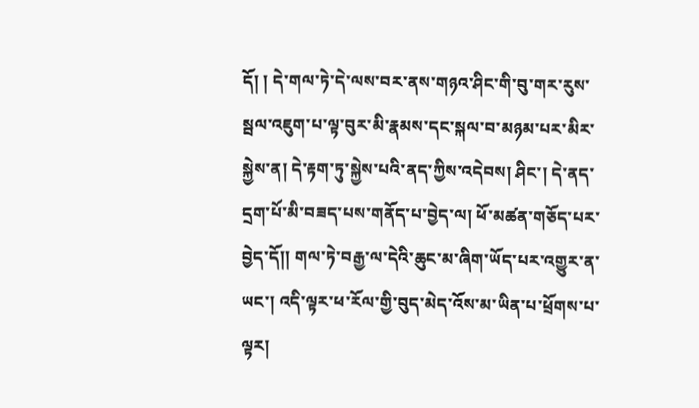དོ། ། དེ་གལ་ཏེ་དེ་ལས་བར་ནས་གཉའ་ཤིང་གི་བུ་གར་རུས་སྦལ་འཇུག་པ་ལྟ་བུར་མི་རྣམས་དང་སྐལ་བ་མཉམ་པར་མིར་སྐྱེས་ན། དེ་རྟག་ཏུ་སྐྱེས་པའི་ནད་ཀྱིས་འདེབས། ཤིང་། དེ་ནད་དྲག་པོ་མི་བཟད་པས་གནོད་པ་བྱེད་ལ། ཕོ་མཚན་གཅོད་པར་བྱེད་དོ།། གལ་ཏེ་བརྒྱ་ལ་དེའི་ཆུང་མ་ཞིག་ཡོད་པར་འགྱུར་ན་ཡང་། འདི་ལྟར་ཕ་རོལ་གྱི་བུད་མེད་འོས་མ་ཡིན་པ་ཕྲོགས་པ་ལྟར།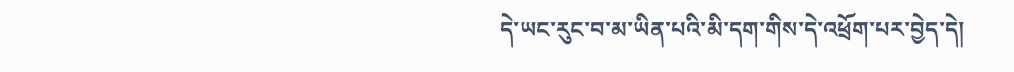དེ་ཡང་རུང་བ་མ་ཡིན་པའི་མི་དག་གིས་དེ་འཕྲོག་པར་བྱེད་དེ།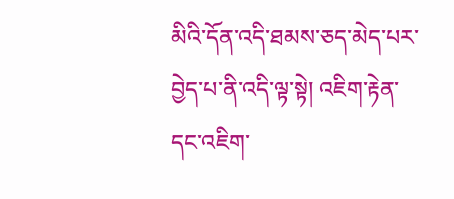མིའི་དོན་འདི་ཐམས་ཅད་མེད་པར་བྱེད་པ་ནི་འདི་ལྟ་སྟེ། འཇིག་རྟེན་དང་འཇིག་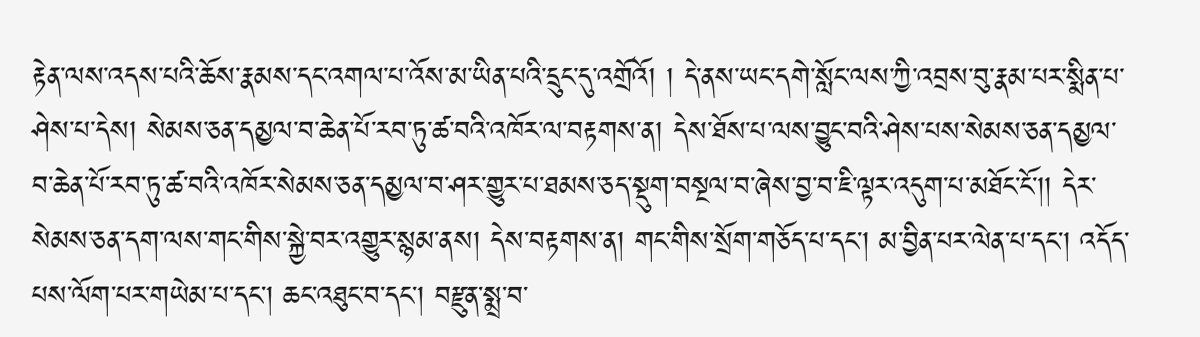རྟེན་ལས་འདས་པའི་ཆོས་རྣམས་དང་འགལ་པ་འོས་མ་ཡིན་པའི་དྲུང་དུ་འགྲོའོ། ། དེ་ནས་ཡང་དགེ་སློང་ལས་ཀྱི་འབྲས་བུ་རྣམ་པར་སྨིན་པ་ཤེས་པ་དེས། སེམས་ཅན་དམྱལ་བ་ཆེན་པོ་རབ་ཏུ་ཚ་བའི་འཁོར་ལ་བརྟགས་ན། དེས་ཐོས་པ་ལས་བྱུང་བའི་ཤེས་པས་སེམས་ཅན་དམྱལ་བ་ཆེན་པོ་རབ་ཏུ་ཚ་བའི་འཁོར་སེམས་ཅན་དམྱལ་བ་ཤར་གྱུར་པ་ཐམས་ཅད་སྡུག་བསྔལ་བ་ཞེས་བྱ་བ་ཇི་ལྟར་འདུག་པ་མཐོང་ངོ་།། དེར་སེམས་ཅན་དག་ལས་གང་གིས་སྐྱེ་བར་འགྱུར་སྙམ་ནས། དེས་བརྟགས་ན། གང་གིས་སྲོག་གཅོད་པ་དང་། མ་བྱིན་པར་ལེན་པ་དང་། འདོད་པས་ལོག་པར་གཡེམ་པ་དང་། ཆང་འཐུང་བ་དང་། བརྫུན་སྨྲ་བ་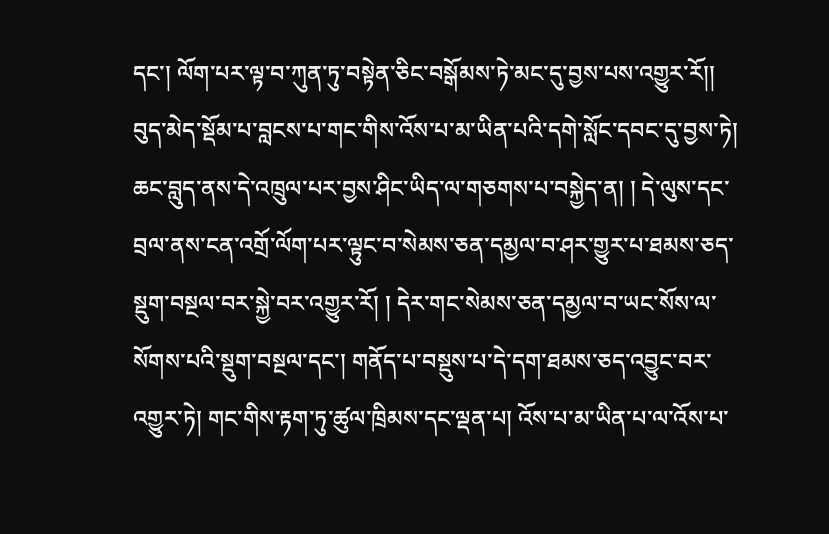དང་། ལོག་པར་ལྟ་བ་ཀུན་ཏུ་བསྟེན་ཅིང་བསྒོམས་ཏེ་མང་དུ་བྱས་པས་འགྱུར་རོ།། བུད་མེད་སྡོམ་པ་བླངས་པ་གང་གིས་འོས་པ་མ་ཡིན་པའི་དགེ་སློང་དབང་དུ་བྱས་ཏེ། ཆང་བླུད་ནས་དེ་འཁྲུལ་པར་བྱས་ཤིང་ཡིད་ལ་གཅགས་པ་བསྐྱེད་ན། ། དེ་ལུས་དང་བྲལ་ནས་ངན་འགྲོ་ལོག་པར་ལྟུང་བ་སེམས་ཅན་དམྱལ་བ་ཤར་གྱུར་པ་ཐམས་ཅད་སྡུག་བསྔལ་བར་སྐྱེ་བར་འགྱུར་རོ། ། དེར་གང་སེམས་ཅན་དམྱལ་བ་ཡང་སོས་ལ་སོགས་པའི་སྡུག་བསྔལ་དང་། གནོད་པ་བསྡུས་པ་དེ་དག་ཐམས་ཅད་འབྱུང་བར་འགྱུར་ཏེ། གང་གིས་རྟག་ཏུ་ཚུལ་ཁྲིམས་དང་ལྡན་པ། འོས་པ་མ་ཡིན་པ་ལ་འོས་པ་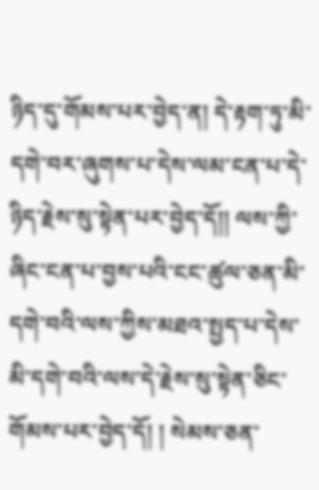ཉིད་དུ་གོམས་པར་བྱེད་ན། དེ་རྟག་ཏུ་མི་དགེ་བར་ཞུགས་པ་དེས་ལམ་ངན་པ་དེ་ཉིད་རྗེས་སུ་སྟེན་པར་བྱེད་དོ།། ལས་ཀྱི་ཞིང་ངན་པ་བྱས་པའི་ངང་ཚུལ་ཅན་མི་དགེ་བའི་ལས་ཀྱིས་མཐའ་སྤྱད་པ་དེས་མི་དགེ་བའི་ལས་དེ་རྗེས་སུ་སྟེན་ཅིང་གོམས་པར་བྱེད་དོ། ། སེམས་ཅན་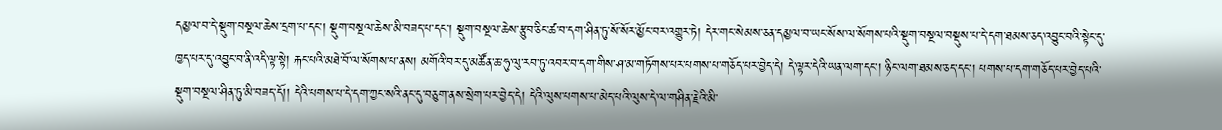དམྱལ་བ་དེ་སྡུག་བསྔལ་ཆེས་དྲག་པ་དང་། སྡུག་བསྔལ་ཆེས་མི་བཟད་པ་དང་། སྡུག་བསྔལ་ཆེས་རྩུབ་ཅིང་ཚ་བ་དག་ཤིན་ཏུ་སོ་སོར་མྱོང་བར་འགྱུར་ཏེ། དེར་གང་སེམས་ཅན་དམྱལ་བ་ཡང་སོས་ལ་སོགས་པའི་སྡུག་བསྔལ་བསྡུས་པ་དེ་དག་ཐམས་ཅད་འབྱུང་བའི་སྟེང་དུ་ཁྱད་པར་དུ་འབྱུང་བ་ནི་འདི་ལྟ་སྟེ། རྐང་པའི་མཐེ་བོ་ལ་སོགས་པ་ནས། མགོའི་བར་དུ་མཚོན་ཆ་ཧུ་ལུ་རབ་ཏུ་འབར་བ་དག་གིས་ཤ་མ་གཏོགས་པར་པགས་པ་གཅོད་པར་བྱེད་དེ། དེ་ལྟར་དེའི་ཡན་ལག་དང་། ཉིང་ལག་ཐམས་ཅད་དང་། པགས་པ་དག་གཅོད་པར་བྱེད་པའི་སྡུག་བསྔལ་ཤིན་ཏུ་མི་བཟད་དོ།། དེའི་པགས་པ་དེ་དག་ཀྱང་སའི་ནང་དུ་བཅུག་ནས་སྲེག་པར་བྱེད་དེ། དེའི་ལུས་པགས་པ་མེད་པའི་ལུས་དེ་ལ་གཤིན་རྗེའི་མི་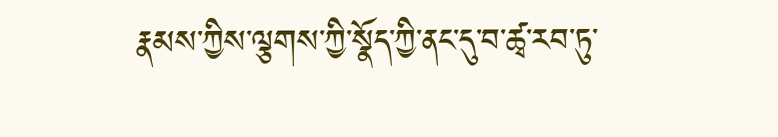རྣམས་ཀྱིས་ལྕགས་ཀྱི་སྣོད་ཀྱི་ནང་དུ་བ་ཚྭ་རབ་ཏུ་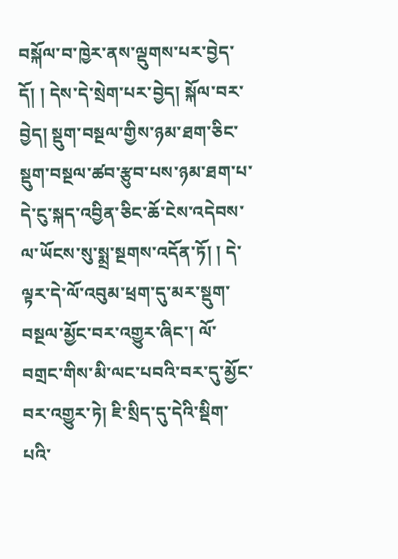བསྐོལ་བ་ཁྱེར་ནས་ལྡུགས་པར་བྱེད་དོ། ། དེས་དེ་སྲེག་པར་བྱེད། སྐོལ་བར་བྱེད། སྡུག་བསྔལ་གྱིས་ཉམ་ཐག་ཅིང་སྡུག་བསྔལ་ཚབ་རྩུབ་པས་ཉམ་ཐག་པ་དེ་ངུ་སྐད་འབྱིན་ཅིང་ཆོ་ངེས་འདེབས་ལ་ཡོངས་སུ་སྨྲ་སྔགས་འདོན་ཏོ། ། དེ་ལྟར་དེ་ལོ་འབུམ་ཕྲག་དུ་མར་སྡུག་བསྔལ་མྱོང་བར་འགྱུར་ཞིང་། ལོ་བགྲང་གིས་མི་ལང་པབའི་བར་དུ་མྱོང་བར་འགྱུར་ཏེ། ཇི་སྲིད་དུ་དེའི་སྡིག་པའི་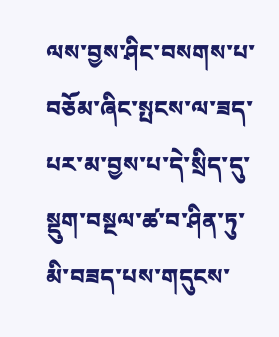ལས་བྱས་ཤིང་བསགས་པ་བཅོམ་ཞིང་སྤངས་ལ་ཟད་པར་མ་བྱས་པ་དེ་སྲིད་དུ་སྡུག་བསྔལ་ཚ་བ་ཤིན་ཏུ་མི་བཟད་པས་གདུངས་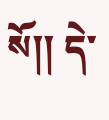སོ།། དེ་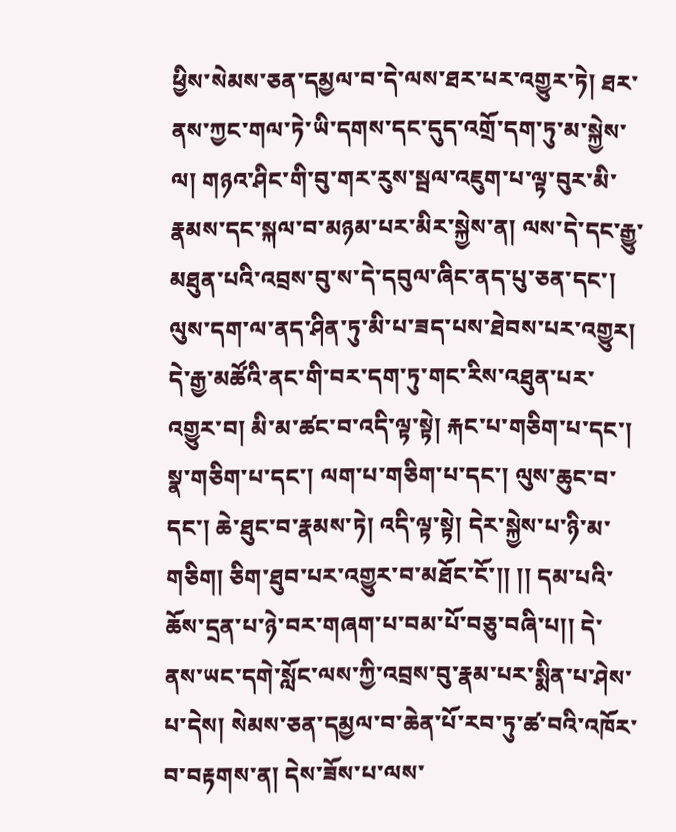ཕྱིས་སེམས་ཅན་དམྱལ་བ་དེ་ལས་ཐར་པར་འགྱུར་ཏེ། ཐར་ནས་ཀྱང་གལ་ཏེ་ཡི་དགས་དང་དུད་འགྲོ་དག་ཏུ་མ་སྐྱེས་ལ། གཉའ་ཤིང་གི་བུ་གར་རུས་སྦལ་འཇུག་པ་ལྟ་བུར་མི་རྣམས་དང་སྐལ་བ་མཉམ་པར་མིར་སྐྱེས་ན། ལས་དེ་དང་རྒྱུ་མཐུན་པའི་འབྲས་བུ་ས་དེ་དབུལ་ཞིང་ནད་པུ་ཅན་དང་། ལུས་དག་ལ་ནད་ཤིན་ཏུ་མི་པ་ཟད་པས་ཐེབས་པར་འགྱུར། དེ་རྒྱ་མཚོའི་ནང་གི་བར་དག་ཏུ་གང་རིས་འཐུན་པར་འགྱུར་བ། མི་མ་ཚང་བ་འདི་ལྟ་སྟེ། རྐང་པ་གཅིག་པ་དང་། སྣ་གཅིག་པ་དང་། ལག་པ་གཅིག་པ་དང་། ལུས་ཆུང་བ་དང་། ཆེ་ཐུང་བ་རྣམས་ཏེ། འདི་ལྟ་སྟེ། དེར་སྐྱེས་པ་ཉི་མ་གཅིག། ཅིག་ཐུབ་པར་འགྱུར་བ་མཐོང་ངོ་།། །། དམ་པའི་ཆོས་དྲན་པ་ཉེ་བར་གཞག་པ་བམ་པོ་བཅུ་བཞི་པ།། དེ་ནས་ཡང་དགེ་སློང་ལས་ཀྱི་འབྲས་བུ་རྣམ་པར་སྨིན་པ་ཤེས་པ་དེས། སེམས་ཅན་དམྱལ་བ་ཆེན་པོ་རབ་ཏུ་ཚ་བའི་འཁོར་བ་བརྟགས་ན། དེས་ཟོས་པ་ལས་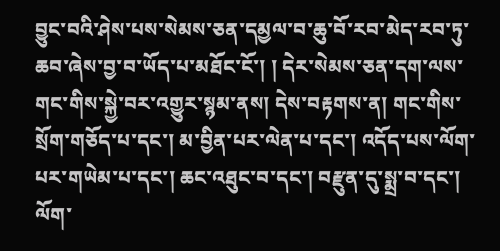བྱུང་བའི་ཤེས་པས་སེམས་ཅན་དམྱལ་བ་ཆུ་བོ་རབ་མེད་རབ་ཏུ་ཆབ་ཞེས་བྱ་བ་ཡོད་པ་མཐོང་ངོ་། ། དེར་སེམས་ཅན་དག་ལས་གང་གིས་སྐྱེ་བར་འགྱུར་སྙམ་ནས། དེས་བརྟགས་ན། གང་གིས་སྲོག་གཅོད་པ་དང་། མ་བྱིན་པར་ལེན་པ་དང་། འདོད་པས་ལོག་པར་གཡེམ་པ་དང་། ཆང་འཐུང་བ་དང་། བརྫུན་དུ་སྨྲ་བ་དང་། ལོག་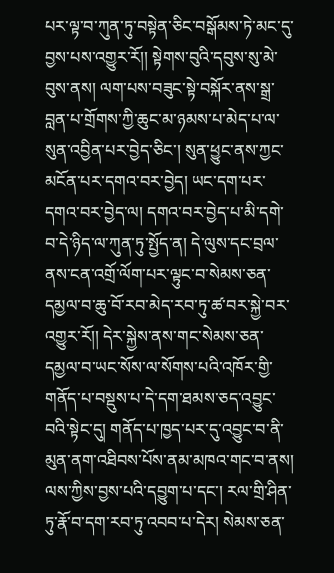པར་ལྟ་བ་ཀུན་ཏུ་བསྟེན་ཅིང་བསྒོམས་ཏེ་མང་དུ་བྱས་པས་འགྱུར་རོ།། སྟེགས་བུའི་དབུས་སུ་མེ་བུས་ནས། ལག་པས་བཟུང་སྟེ་བསྐོར་ནས་སྒྲ་བླན་པ་གྲོགས་ཀྱི་ཆུང་མ་ཉམས་པ་མེད་པ་ལ་སུན་འབྱིན་པར་བྱེད་ཅིང་། སུན་ཕྱུང་ནས་ཀྱང་མངོན་པར་དགའ་བར་བྱེད། ཡང་དག་པར་དགའ་བར་བྱེད་ལ། དགའ་བར་བྱེད་པ་མི་དགེ་བ་དེ་ཉིད་ལ་ཀུན་ཏུ་སྤྱོད་ན། དེ་ལུས་དང་བྲལ་ནས་ངན་འགྲོ་ལོག་པར་ལྟུང་བ་སེམས་ཅན་དམྱལ་བ་ཆུ་བོ་རབ་མེད་རབ་ཏུ་ཚ་བར་སྐྱེ་བར་འགྱུར་རོ།། དེར་སྐྱེས་ནས་གང་སེམས་ཅན་དམྱལ་བ་ཡང་སོས་ལ་སོགས་པའི་འཁོར་གྱི་གནོད་པ་བསྡུས་པ་དེ་དག་ཐམས་ཅད་འབྱུང་བའི་སྟེང་དུ། གནོད་པ་ཁྱད་པར་དུ་འབྱུང་བ་ནི་མུན་ནག་འཐིབས་པོས་ནམ་མཁའ་གང་བ་ནས། ལས་ཀྱིས་བྱས་པའི་དབྱུག་པ་དང་། རལ་གྲི་ཤིན་ཏུ་རྣོ་བ་དག་རབ་ཏུ་འབབ་པ་དེར། སེམས་ཅན་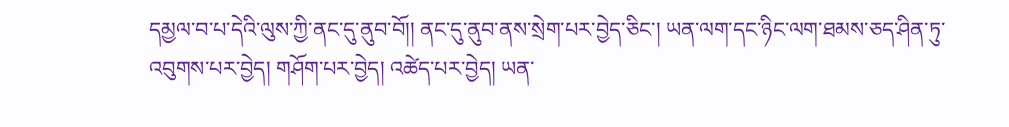དམྱལ་བ་པ་དེའི་ལུས་ཀྱི་ནང་དུ་ནུབ་བོ།། ནང་དུ་ནུབ་ནས་སྲེག་པར་བྱེད་ཅིང་། ཡན་ལག་དང་ཉིང་ལག་ཐམས་ཅད་ཤིན་ཏུ་འབུགས་པར་བྱེད། གཤོག་པར་བྱེད། འཚེད་པར་བྱེད། ཡན་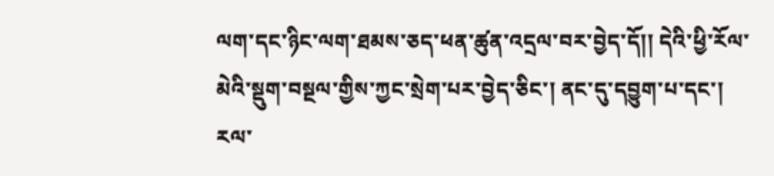ལག་དང་ཉིང་ལག་ཐམས་ཅད་ཕན་ཚུན་འདྲལ་བར་བྱེད་དོ།། དེའི་ཕྱི་རོལ་མེའི་སྡུག་བསྔལ་གྱིས་ཀྱང་སྲེག་པར་བྱེད་ཅིང་། ནང་དུ་དབྱུག་པ་དང་། རལ་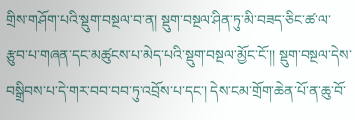གྲིས་གཤོག་པའི་སྡུག་བསྔལ་བ་ན། སྡུག་བསྔལ་ཤིན་ཏུ་མི་བཟད་ཅིང་ཚ་ལ་རྩུབ་པ་གཞན་དང་མཚུངས་པ་མེད་པའི་སྡུག་བསྔལ་མྱོང་ངོ་།། སྡུག་བསྔལ་དེས་བསྒྲིབས་པ་དེ་གར་བབ་བབ་ཏུ་འབྲོས་པ་དང་། དེས་ངམ་གྲོག་ཆེན་པོ་ན་ཆུ་བོ་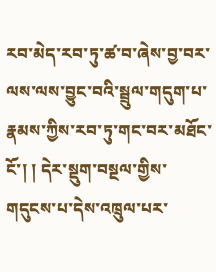རབ་མེད་རབ་ཏུ་ཚ་བ་ཞེས་བྱ་བར་ལས་ལས་བྱུང་བའི་སྦྲུལ་གདུག་པ་རྣམས་ཀྱིས་རབ་ཏུ་གང་བར་མཐོང་ངོ་། ། དེར་སྡུག་བསྔལ་གྱིས་གདུངས་པ་དེས་འཁྲུལ་པར་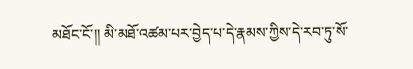མཐོང་ངོ་།། མི་མཐོ་འཚམ་པར་བྱེད་པ་དེ་རྣམས་ཀྱིས་དེ་རབ་ཏུ་སོ་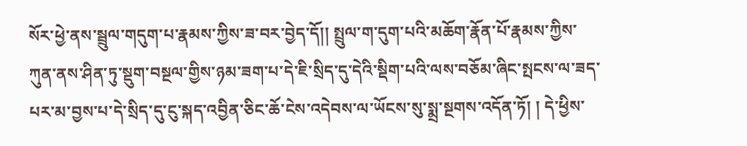སོར་ཕྱེ་ནས་སྦྲུལ་གདུག་པ་རྣམས་ཀྱིས་ཟ་བར་བྱེད་དོ།། སྤྲུལ་ག་དུག་པའི་མཆོག་རྣོན་པོ་རྣམས་ཀྱིས་ཀུན་ནས་ཤིན་ཏུ་སྡུག་བསྔལ་གྱིས་ཉམ་ཟག་པ་དེ་ཇི་སྲིད་དུ་དེའི་སྡིག་པའི་ལས་བཅོམ་ཞིང་སྤངས་ལ་ཟད་པར་མ་བྱས་པ་དེ་སྲིད་དུ་ངུ་སྐད་འབྱིན་ཅིང་ཆོ་ངེས་འདེབས་ལ་ཡོངས་སུ་སྨྲ་སྔགས་འདོན་ཏོ། ། དེ་ཕྱིས་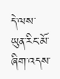དེ་ལས་ཡུན་རིང་མོ་ཞིག་འདས་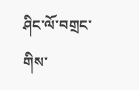ཤིང་ལོ་བགྲང་གིས་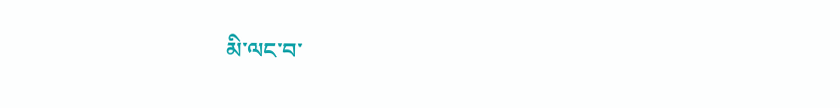མི་ལང་བ་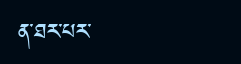ན་ཐར་པར་